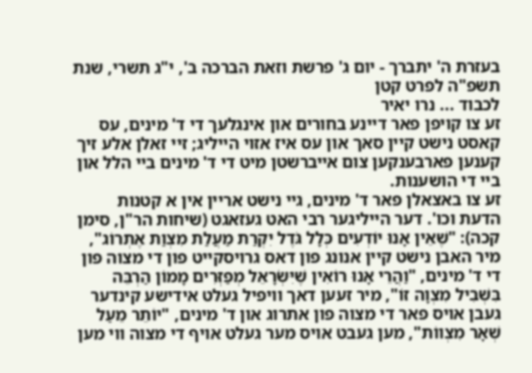בעזרת ה' יתברך - יום ג' פרשת וזאת הברכה ב', י"ג תשרי, שנת תשפ"ה לפרט קטן
לכבוד ... נרו יאיר
זע צו קויפן פאר דיינע בחורים און אינגלעך די ד' מינים, עס קאסט נישט קיין סאך און עס איז אזוי הייליג; זיי זאלן אלע זיך קענען פארבענקען צום אייברשטן מיט די ד' מינים ביי הלל און ביי די הושענות.
זע צו באצאלן פאר ד' מינים, גיי נישט אריין אין א קטנות הדעת וכו'. דער הייליגער רבי האט געזאגט (שיחות הר"ן, סימן קכה): "שֶׁאֵין אָנוּ יוֹדְעִים כְּלָל גֹּדֶל יִקְרַת מַעֲלַת מִצְוַת אֶתְרוֹג", מיר האבן נישט קיין אנונג פון דאס גרויסקייט פון די מצוה פון די ד' מינים, "וַהֲרֵי אָנוּ רוֹאִין שֶׁיִּשְׂרָאֵל מְפַזְּרִים מָמוֹן הַרְבֵּה בִּשְׁבִיל מִצְוָה זוֹ", מיר זעען דאך וויפיל געלט אידישע קינדער געבן אויס פאר די מצוה פון אתרוג און ד' מינים, "יוֹתֵר מֵעַל שְׁאָר מִצְווֹת", מען געבט אויס מער געלט אויף די מצוה ווי מען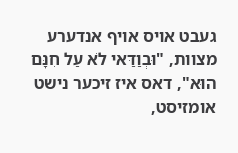געבט אויס אויף אנדערע מצוות, "וּבְוַדַּאי לֹא עַל חִנָּם הוּא", דאס איז זיכער נישט אומזיסט,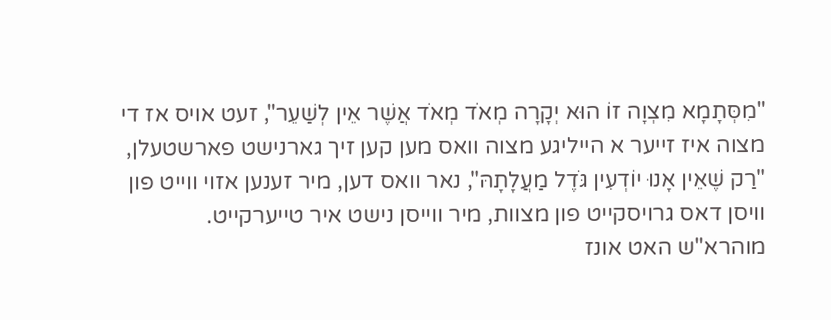"מִסְּתָמָא מִצְוָה זוֹ הוּא יְקָרָה מְאֹד מְאֹד אֲשֶׁר אֵין לְשַׁעֵר", זעט אויס אז די מצוה איז זייער א הייליגע מצוה וואס מען קען זיך גארנישט פארשטעלן, "רַק שֶׁאֵין אָנוּ יוֹדְעִין גֹּדֶל מַעֲלָתָהּ", נאר וואס דען, מיר זענען אזוי ווייט פון וויסן דאס גרויסקייט פון מצוות, מיר ווייסן נישט איר טייערקייט.
מוהרא"ש האט אונז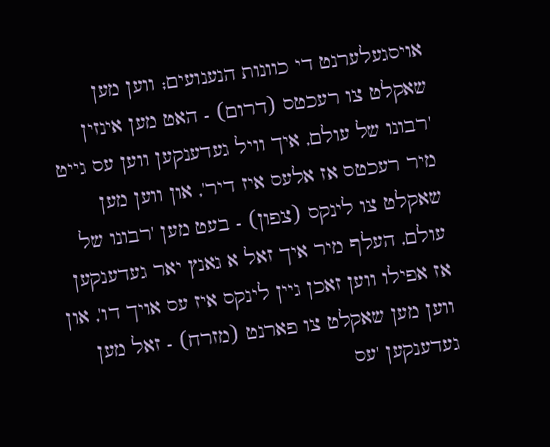אויסגעלערנט די כוונות הנענועים; ווען מען שאקלט צו רעכטס (דרום) - האט מען אינזין 'רבונו של עולם, איך וויל געדענקען ווען עס גייט מיר רעכטס אז אלעס איז דיר', און ווען מען שאקלט צו לינקס (צפון) - בעט מען 'רבונו של עולם, העלף מיר איך זאל א גאנץ יאר געדענקען אז אפילו ווען זאכן גיין לינקס איז עס אויך דו', און ווען מען שאקלט צו פארנט (מזרח) - זאל מען געדענקען 'עס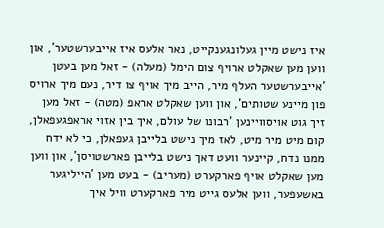איז נישט מיין געלונגענקייט, נאר אלעס איז אייבערשטער', און ווען מען שאקלט ארויף צום הימל (מעלה) - זאל מען בעטן 'אייבערשטער העלף מיר, הייב מיך אויף צו דיר, נעם מיך ארויס פון מיינע שטותים', און ווען שאקלט אראפ (מטה) - זאל מען זיך גוט אויסוויינען 'רבונו של עולם, איך בין אזוי אראפגעפאלן, קום מיט מיר מיט, לאז מיך נישט בלייבן געפאלן, כי לא ידח ממנו נדח, קיינער וועט דאך נישט בלייבן פארשטויסן', און ווען מען שאקלט אויף פארקערט (מעריב) - בעט מען 'הייליגער באשעפער, ווען אלעס גייט מיר פארקערט וויל איך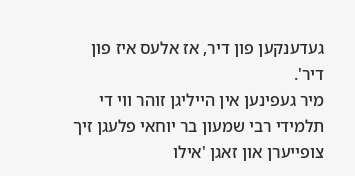געדענקען פון דיר, אז אלעס איז פון דיר'.
מיר געפינען אין הייליגן זוהר ווי די תלמידי רבי שמעון בר יוחאי פלעגן זיך צופייערן און זאגן 'אילו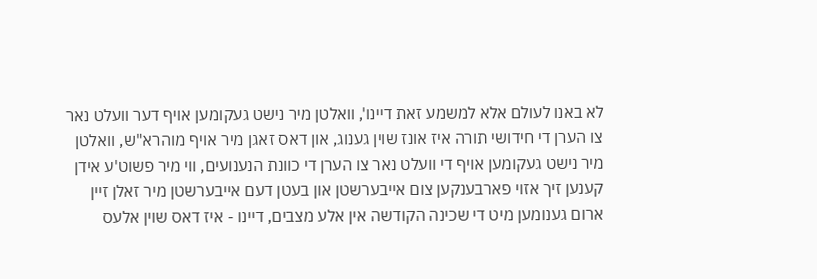לא באנו לעולם אלא למשמע זאת דיינו', וואלטן מיר נישט געקומען אויף דער וועלט נאר צו הערן די חידושי תורה איז אונז שוין גענוג, און דאס זאגן מיר אויף מוהרא"ש, וואלטן מיר נישט געקומען אויף די וועלט נאר צו הערן די כוונת הנענועים, ווי מיר פשוט'ע אידן קענען זיך אזוי פארבענקען צום אייבערשטן און בעטן דעם אייבערשטן מיר זאלן זיין ארום גענומען מיט די שכינה הקודשה אין אלע מצבים, דיינו - איז דאס שוין אלעס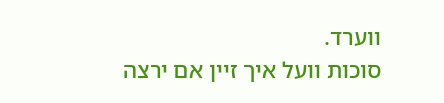ווערד.
סוכות וועל איך זיין אם ירצה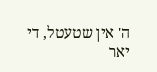ה' אין שטעטל, די יאר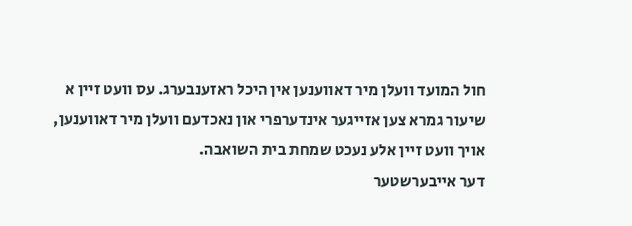חול המועד וועלן מיר דאווענען אין היכל ראזענבערג. עס וועט זיין א שיעור גמרא צען אזייגער אינדערפרי און נאכדעם וועלן מיר דאווענען, אויך וועט זיין אלע נעכט שמחת בית השואבה.
דער אייבערשטער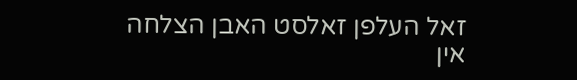זאל העלפן זאלסט האבן הצלחה אין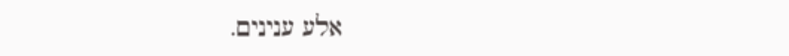אלע ענינים.